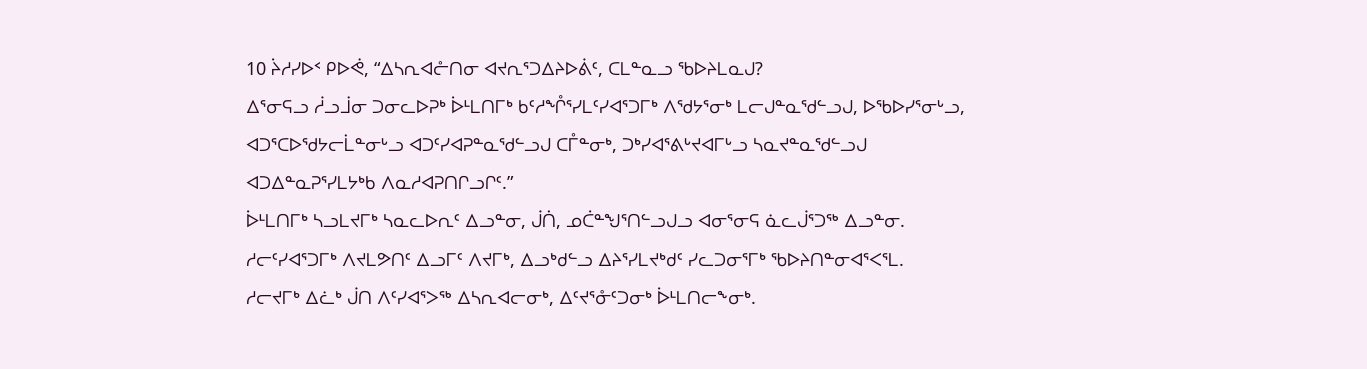10 ᔩᓱᓯᐅᑉ ᑭᐅᕚ, “ᐃᓴᕆᐊᓔᑎᓂ ᐊᔪᕆᕐᑐᐃᔨᐅᕖᑦ, ᑕᒪᓐᓇᓗ ᖃᐅᔨᒪᓇᒍ?
ᐃᕐᓂᕋᓗ ᓲᓗᒨᓂ ᑐᓂᓚᐅᕈᒃ ᐆᒻᒪᑎᒥᒃ ᑲᑦᓱᖎᕐᓯᒪᑦᓯᐊᕐᑐᒥᒃ ᐱᖁᔭᕐᓂᒃ ᒪᓕᒍᓐᓇᖁᓪᓗᒍ, ᐅᖃᐅᓯᕐᓂᒡᓗ, ᐊᑐᕐᑕᐅᖁᔭᓕᒫᓐᓂᒡᓗ ᐊᑐᑦᓯᐊᕈᓐᓇᖁᓪᓗᒍ ᑕᒤᓐᓂᒃ, ᑐᒃᓯᐊᕐᕕᒡᔪᐊᒥᒡᓗ ᓴᓇᔪᓐᓇᖁᓪᓗᒍ ᐊᑐᐃᓐᓇᕈᕐᓯᒪᔭᒃᑲ ᐱᓇᓱᐊᕈᑎᒋᓗᒋᑦ.”
ᐆᒻᒪᑎᒥᒃ ᓴᓗᒪᔪᒥᒃ ᓴᓇᓚᐅᕆᑦ ᐃᓗᓐᓂ, ᒎᑏ, ᓄᑖᓐᖑᕐᑎᓪᓗᒍᓗ ᐊᓂᕐᓂᕋ ᓈᓚᒎᕐᑐᖅ ᐃᓗᓐᓂ.
ᓱᓕᑦᓯᐊᕐᑐᒥᒃ ᐱᔪᒪᕗᑎᑦ ᐃᓗᒥᑦ ᐱᔪᒥᒃ, ᐃᓗᒃᑯᓪᓗ ᐃᔨᕐᓯᒪᔪᒃᑯᑦ ᓯᓚᑐᓂᕐᒥᒃ ᖃᐅᔨᑎᓐᓂᐊᕐᐸᕐᒪ.
ᓱᓕᔪᒥᒃ ᐃᓛᒃ ᒎᑎ ᐱᑦᓯᐊᕐᐳᖅ ᐃᓴᕆᐊᓕᓂᒃ, ᐃᑦᔪᕐᓁᑦᑐᓂᒃ ᐆᒻᒪᑎᓕᖕᓂᒃ.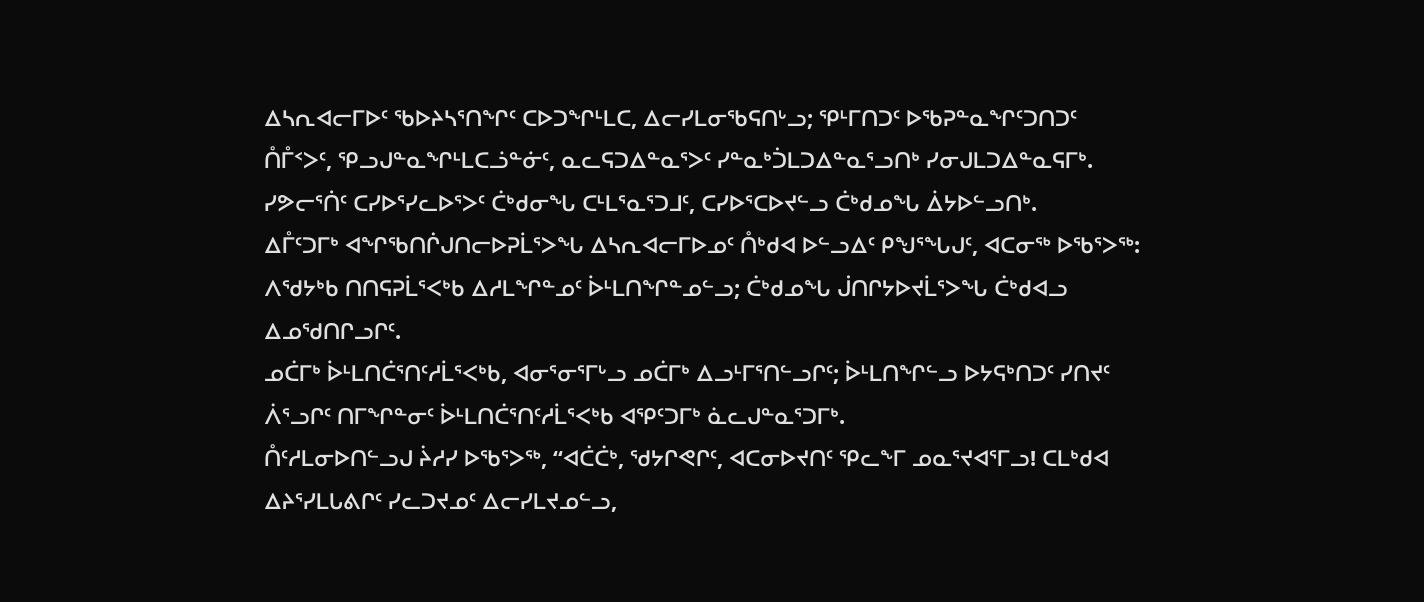ᐃᓴᕆᐊᓕᒥᐅᑦ ᖃᐅᔨᓴᕐᑎᖏᑦ ᑕᐅᑐᖏᒻᒪᑕ, ᐃᓕᓯᒪᓂᖃᕋᑎᒡᓗ; ᕿᒻᒥᑎᑐᑦ ᐅᖃᕈᓐᓇᖏᑦᑐᑎᑐᑦ ᑍᒤᑉᐳᑦ, ᕿᓗᒍᓐᓇᖏᒻᒪᑕᓘᓐᓃᑦ, ᓇᓚᕋᑐᐃᓐᓇᕐᐳᑦ ᓯᓐᓇᒃᑑᒪᑐᐃᓐᓇᕐᓗᑎᒃ ᓯᓂᒍᒪᑐᐃᓐᓇᕋᒥᒃ.
ᓯᕗᓕᕐᑏᑦ ᑕᓯᐅᕐᓯᓚᐅᕐᐳᑦ ᑖᒃᑯᓂᖓ ᑕᒻᒪᕐᓇᕐᑐᒧᑦ, ᑕᓯᐅᕐᑕᐅᔪᓪᓗ ᑖᒃᑯᓄᖓ ᐄᔭᐅᓪᓗᑎᒃ.
ᐃᒤᑦᑐᒥᒃ ᐊᖏᖃᑎᒌᒍᑎᓕᐅᕈᒫᕐᐳᖓ ᐃᓴᕆᐊᓕᒥᐅᓄᑦ ᑍᒃᑯᐊ ᐅᓪᓗᐃᑦ ᑭᖑᕐᖓᒍᑦ, ᐊᑕᓂᖅ ᐅᖃᕐᐳᖅ: ᐱᖁᔭᒃᑲ ᑎᑎᕋᕈᒫᕐᐸᒃᑲ ᐃᓱᒪᖏᓐᓄᑦ ᐆᒻᒪᑎᖏᓐᓄᓪᓗ; ᑖᒃᑯᓄᖓ ᒎᑎᒋᔭᐅᔪᒫᕐᐳᖓ ᑖᒃᑯᐊᓗ ᐃᓄᖁᑎᒋᓗᒋᑦ.
ᓄᑖᒥᒃ ᐆᒻᒪᑎᑖᕐᑎᑦᓱᒫᕐᐸᒃᑲ, ᐊᓂᕐᓂᕐᒥᒡᓗ ᓄᑖᒥᒃ ᐃᓗᒻᒥᕐᑎᓪᓗᒋᑦ; ᐆᒻᒪᑎᖏᓪᓗ ᐅᔭᕋᒃᑎᑐᑦ ᓯᑎᔪᑦ ᐲᕐᓗᒋᑦ ᑎᒥᖏᓐᓂᑦ ᐆᒻᒪᑎᑖᕐᑎᑦᓱᒫᕐᐸᒃᑲ ᐊᕿᑦᑐᒥᒃ ᓈᓚᒍᓐᓇᕐᑐᒥᒃ.
ᑍᑦᓱᒪᓂᐅᑎᓪᓗᒍ ᔩᓱᓯ ᐅᖃᕐᐳᖅ, “ᐊᑖᑖᒃ, ᖁᔭᒋᕙᒋᑦ, ᐊᑕᓂᐅᔪᑎᑦ ᕿᓚᖕᒥ ᓄᓇᕐᔪᐊᕐᒥᓗ! ᑕᒪᒃᑯᐊ ᐃᔨᕐᓯᒪᒐᕕᒋᑦ ᓯᓚᑐᔪᓄᑦ ᐃᓕᓯᒪᔪᓄᓪᓗ,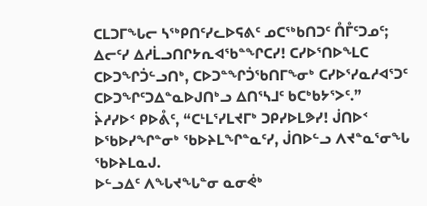ᑕᒪᑐᒥᖓᓕ ᓴᖅᑭᑎᑦᓯᓚᐅᕋᕕᑦ ᓄᑕᖅᑲᑎᑐᑦ ᑍᒤᑦᑐᓄᑦ;
ᐃᓕᑦᓯ ᐃᓱᒫᓗᑎᒋᔭᕆᐊᖃᓐᖏᑕᓯ! ᑕᓯᐅᕐᑎᐅᖕᒪᑕ ᑕᐅᑐᖏᑑᓪᓗᑎᒃ, ᑕᐅᑐᓐᖏᑑᖃᑎᒥᖕᓂᒃ ᑕᓯᐅᕐᓯᓇᓱᐊᕐᑐᑦ ᑕᐅᑐᖏᑦᑐᐃᓐᓇᐅᒍᑎᒃᓗ ᐃᑎᕐᓴᒧᑦ ᑲᑕᒃᑲᔭᕐᐳᑦ.”
ᔩᓱᓯᐅᑉ ᑭᐅᕔᑦ, “ᑕᒻᒪᕐᓯᒪᔪᒥᒃ ᑐᑭᓯᐅᒪᕗᓯ! ᒎᑎᐅᑉ ᐅᖃᐅᓯᖏᓐᓂᒃ ᖃᐅᔨᒪᖏᓐᓇᑦᓯ, ᒎᑎᐅᓪᓗ ᐱᔪᓐᓇᕐᓂᖓ ᖃᐅᔨᒪᓇᒍ.
ᐅᓪᓗᐃᑦ ᐱᖓᔪᖓᓐᓂ ᓇᓂᕚᒃ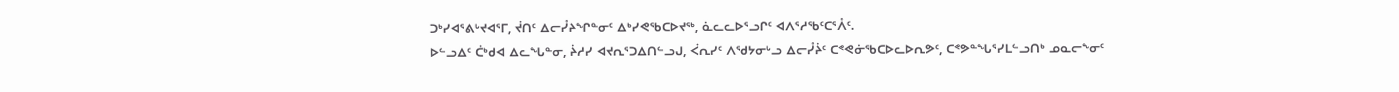ᑐᒃᓯᐊᕐᕕᒡᔪᐊᕐᒥ, ᔫᑎᑦ ᐃᓕᓮᔨᖏᓐᓂᑦ ᐃᒃᓯᕙᖃᑕᐅᔪᖅ, ᓈᓚᓚᐅᕐᓗᒋᑦ ᐊᐱᕐᓱᖃᑦᑕᕐᐰᑦ.
ᐅᓪᓗᐃᑦ ᑖᒃᑯᐊ ᐃᓚᖓᓐᓂ, ᔩᓱᓯ ᐊᔪᕆᕐᑐᐃᑎᓪᓗᒍ, ᐹᕆᓯᑦ ᐱᖁᔭᓂᒡᓗ ᐃᓕᓮᔩᑦ ᑕᕝᕙᓃᖃᑕᐅᓚᐅᕆᕗᑦ, ᑕᕝᕗᓐᖓᕐᓯᒪᓪᓗᑎᒃ ᓄᓇᓕᖕᓂᑦ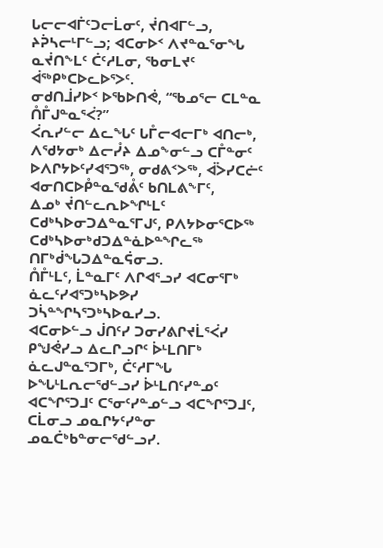ᒐᓕᓕᐊᒦᑦᑐᓕᒫᓂᑦ, ᔫᑎᐊᒥᓪᓗ, ᔨᕉᓴᓕᒻᒥᓪᓗ; ᐊᑕᓂᐅᑉ ᐱᔪᓐᓇᕐᓂᖓ ᓇᔫᑎᖕᒪᑦ ᑖᑦᓱᒪᓂ, ᖃᓂᒪᔪᑦ ᐋᖅᑭᒃᑕᐅᓚᐅᕐᐳᑦ.
ᓂᑯᑎᒨᓯᐅᑉ ᐅᖃᐅᑎᕚ, “ᖃᓄᕐᓕ ᑕᒪᓐᓇ ᑍᒤᒍᓐᓇᕐᐹ?”
ᐹᕆᓯᓪᓕ ᐃᓚᖓᑦ ᒐᒤᓕᐊᓕᒥᒃ ᐊᑎᓕᒃ, ᐱᖁᔭᓂᒃ ᐃᓕᓮᔨ ᐃᓄᖕᓂᓪᓗ ᑕᒤᓐᓂᑦ ᐅᐱᒋᔭᐅᑦᓯᐊᕐᑐᖅ, ᓂᑯᕕᑉᐳᖅ, ᐋᐴᓯᑕᓖᑦ ᐊᓂᑎᑕᐅᑬᓐᓇᖁᕔᑦ ᑲᑎᒪᕕᖕᒥᑦ,
ᐃᓄᒃ ᔫᑎᓪᓚᕆᐅᖏᒻᒪᑦ ᑕᑯᒃᓴᐅᓂᑐᐃᓐᓇᕐᒥᒍᑦ, ᑭᐱᔭᐅᓂᕐᑕᐅᖅ ᑕᑯᒃᓴᐅᓂᒃᑯᑐᐃᓐᓈᐅᓐᖏᓚᖅ ᑎᒥᒃᑰᖓᑐᐃᓐᓇᕌᓂᓗ.
ᑍᒤᒻᒪᑦ, ᒫᓐᓇᒥᑦ ᐱᒋᐊᕐᓗᓯ ᐊᑕᓂᕐᒥᒃ ᓈᓚᑦᓯᐊᕐᑐᒃᓴᐅᕗᓯ ᑐᓵᓐᖏᓴᕐᑐᒃᓴᐅᓇᓯᓗ.
ᐊᑕᓂᐅᓪᓗ ᒎᑎᑦᓯ ᑐᓂᓯᕕᒋᔪᒫᕐᐹᓯ ᑭᖑᕚᓯᓗ ᐃᓚᒋᓗᒋᑦ ᐆᒻᒪᑎᒥᒃ ᓈᓚᒍᓐᓇᕐᑐᒥᒃ, ᑖᑦᓱᒥᖓ ᐅᖓᒻᒪᕆᓕᖁᓪᓗᓯ ᐆᒻᒪᑎᑦᓯᓐᓄᑦ ᐊᑕᖏᕐᑐᒧᑦ ᑕᕐᓂᑦᓯᓐᓄᓪᓗ ᐊᑕᖏᕐᑐᒧᑦ, ᑕᒫᓂᓗ ᓄᓇᒋᔭᑦᓯᓐᓂ ᓄᓇᑖᒃᑲᓐᓂᓕᖁᓪᓗᓯ.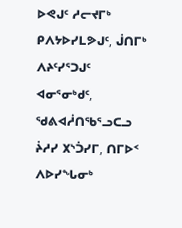ᐅᕙᒍᑦ ᓱᓕᔪᒥᒃ ᑭᐱᔭᐅᓯᒪᕗᒍᑦ, ᒎᑎᒥᒃ ᐱᔨᑦᓯᕐᑐᒍᑦ ᐊᓂᕐᓂᒃᑯᑦ, ᖁᕕᐊᓲᑎᖃᕐᓗᑕᓗ ᔩᓱᓯ ᙭ᔅᑑᓯᒥ, ᑎᒥᐅᑉ ᐱᐅᓯᖓᓂᒃ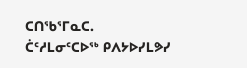ᑕᑎᖃᕐᒥᓇᑕ.
ᑖᑦᓱᒪᓂᑦᑕᐅᖅ ᑭᐱᔭᐅᓯᒪᕗᓯ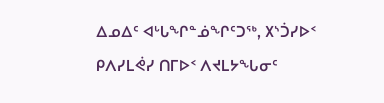ᐃᓄᐃᑦ ᐊᒡᒐᖏᓐᓅᖏᑦᑐᖅ, ᙭ᔅᑑᓯᐅᑉ ᑭᐱᓯᒪᕚᓯ ᑎᒥᐅᑉ ᐱᔪᒪᔭᖓᓂᑦ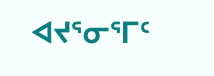ᐊᔪᕐᓂᕐᒥᑦ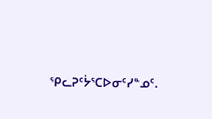ᕿᓚᕈᑦᔮᕐᑕᐅᓂᑦᓯᓐᓄᑦ.